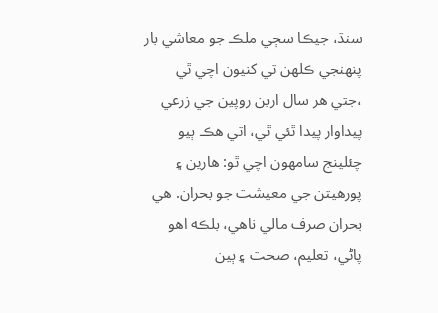سنڌ، جيڪا سڄي ملڪ جو معاشي بار پنھنجي ڪلھن تي کنيون اچي ٿي ،جتي هر سال اربن روپين جي زرعي پيداوار پيدا ٿئي ٿي، اتي هڪ ٻيو چئلينج سامهون اچي ٿو: هارين ۽ پورهيتن جي معيشت جو بحران. هي بحران صرف مالي ناهي، بلڪه اهو پاڻي، تعليم، صحت ۽ ٻين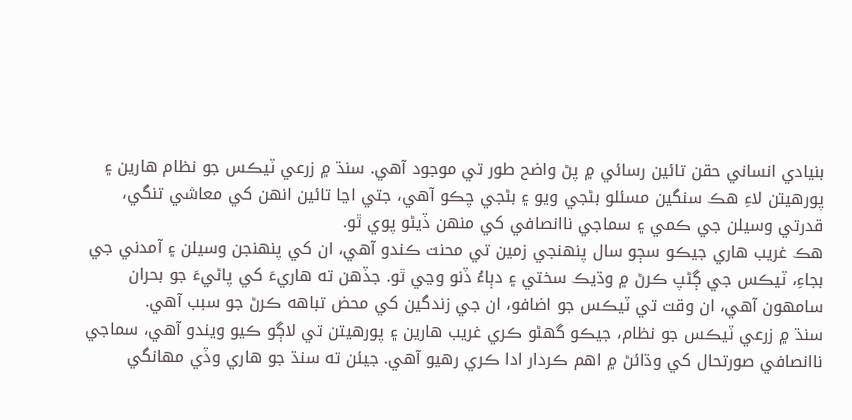بنيادي انساني حقن تائين رسائي ۾ پڻ واضح طور تي موجود آهي. سنڌ ۾ زرعي ٽيڪس جو نظام هارين ۽ پورهيتن لاءِ هڪ سنگين مسئلو بڻجي ويو ۽ بڻجي چڪو آهي، جتي اڃا تائين انهن کي معاشي تنگي، قدرتي وسيلن جي ڪمي ۽ سماجي ناانصافي کي منهن ڏيڻو پوي ٿو.
هڪ غريب هاري جيڪو سڄو سال پنهنجي زمين تي محنت ڪندو آهي، ان کي پنهنجن وسيلن ۽ آمدني جي بجاءِ، ٽيڪس جي ڳڻپ ڪرڻ ۾ وڌيڪ سختي ۽ دٻاءُ ڏنو وڃي ٿو. جڏهن ته هاريءَ کي پاڻيءَ جو بحران سامهون آهي، ان وقت تي ٽيڪس جو اضافو، ان جي زندگين کي محض تباهه ڪرڻ جو سبب آھي.
سنڌ ۾ زرعي ٽيڪس جو نظام، جيڪو گهڻو ڪري غريب هارين ۽ پورهيتن تي لاڳو ڪيو ويندو آهي، سماجي ناانصافي صورتحال کي وڌائڻ ۾ اهم ڪردار ادا ڪري رهيو آهي. جيئن ته سنڌ جو هاري وڏي مهانگي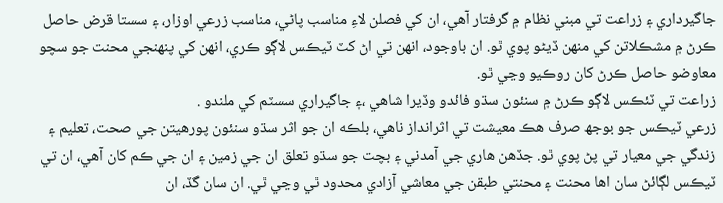جاگيرداري ۽ زراعت تي مبني نظام ۾ گرفتار آهي، ان کي فصلن لاءِ مناسب پاڻي، مناسب زرعي اوزار، ۽ سستا قرض حاصل ڪرڻ ۾ مشڪلاتن کي منهن ڏيڻو پوي ٿو. ان باوجود، انهن تي اڻ کٽ ٽيڪس لاڳو ڪري، انهن کي پنهنجي محنت جو سچو معاوضو حاصل ڪرڻ کان روڪيو وڃي ٿو.
زراعت تي ٽئڪس لاڳو ڪرڻ ۾ سنئون سڌو فائدو وڏيرا شاهي ،۽ جاگيراري سسٽم کي ملندو .
زرعي ٽيڪس جو بوجھ صرف هڪ معيشت تي اثرانداز ناهي، بلڪه ان جو اثر سڌو سنئون پورهيتن جي صحت، تعليم ۽ زندگي جي معيار تي پڻ پوي ٿو. جڏهن هاري جي آمدني ۽ بچت جو سڌو تعلق ان جي زمين ۽ ان جي ڪم کان آهي، ان تي ٽيڪس لڳائڻ سان اها محنت ۽ محنتي طبقن جي معاشي آزادي محدود ٿي وڃي ٿي. ان سان گڏ، ان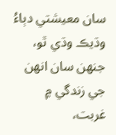سان معيشتي دٻاءُ وڌيڪ وڌي ٿو، جنهن سان انهن جي زندگي ۾ غربت،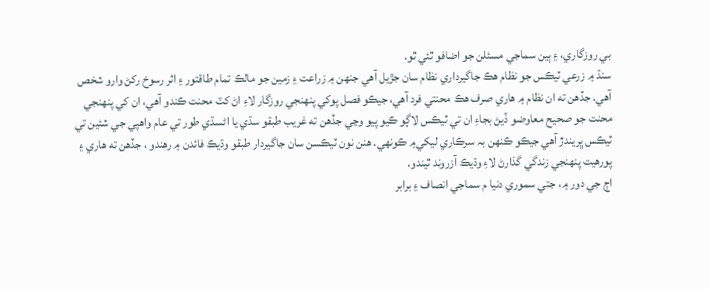بي روزگاري، ۽ ٻين سماجي مسئلن جو اضافو ٿئي ٿو.
سنڌ ۾ زرعي ٽيڪس جو نظام هڪ جاگيرداري نظام سان جڙيل آهي جنهن ۾ زراعت ۽ زمين جو مالڪ تمام طاقتور ۽ اثر رسوخ رکڻ وارو شخص آهي. جڏهن ته ان نظام ۾ هاري صرف هڪ محنتي فرد آهي، جيڪو فصل پوکي پنهنجي روزگار لاءِ اڻ کٽ محنت ڪندو آهي، ان کي پنهنجي محنت جو صحيح معاوضو ڏيڻ بجاءِ ان تي ٽيڪس لاڳو ڪيو پيو وڃي جڏهن ته غريب طبقو سڌي يا اڻسڌي طور تي عام واهپي جي شئين تي ٽيڪس ڀريندڙ آھي جيڪو ڪنھن بہ سرڪاري ليکي۾ ڪونھي. ھنن نون ٽيڪسن سان جاگيردار طبقو وڌيڪ فائدن ۾ رهندو ، جڏهن ته هاري ۽ پورھيت پنهنجي زندگي گذارڻ لاءِ وڌيڪ آزروند ٿيندو.
اڄ جي دور ۾، جتي سموري دنيا م سماجي انصاف ۽ برابر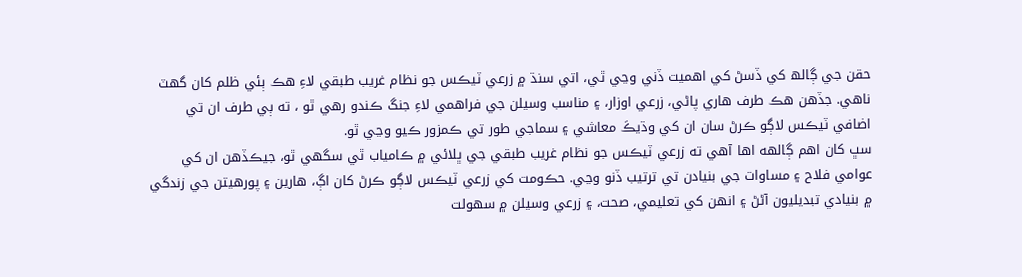حقن جي ڳالھ کي ڏسڻ کي اهميت ڏني وڃي ٿي، اتي سنڌ ۾ زرعي ٽيڪس جو نظام غريب طبقي لاءِ هڪ ٻئي ظلم کان گهٽ ناهي. جڏهن هڪ طرف هاري پاڻي، زرعي اوزار، ۽ مناسب وسيلن جي فراهمي لاءِ جنگ ڪندو رھي ٿو ، ته ٻي طرف ان تي اضافي ٽيڪس لاڳو ڪرڻ سان ان کي وڌيڪَ معاشي ۽ سماجي طور تي ڪمزور ڪيو وڃي ٿو.
سڀ کان اهم ڳالهه اها آهي ته زرعي ٽيڪس جو نظام غريب طبقي جي ڀلائي ۾ ڪامياب ٿي سگھي ٿو، جيڪڏهن ان کي عوامي فلاح ۽ مساوات جي بنيادن تي ترتيب ڏنو وڃي. حڪومت کي زرعي ٽيڪس لاڳو ڪرڻ کان اڳ، هارين ۽ پورهيتن جي زندگي ۾ بنيادي تبديليون آڻڻ ۽ انهن کي تعليمي، صحت، ۽ زرعي وسيلن ۾ سهولت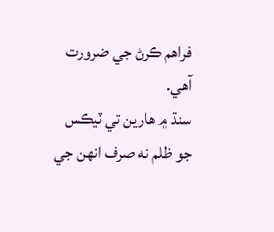فراهم ڪرڻ جي ضرورت آهي.
سنڌ ۾ هارين تي ٽيڪس جو ظلم نه صرف انهن جي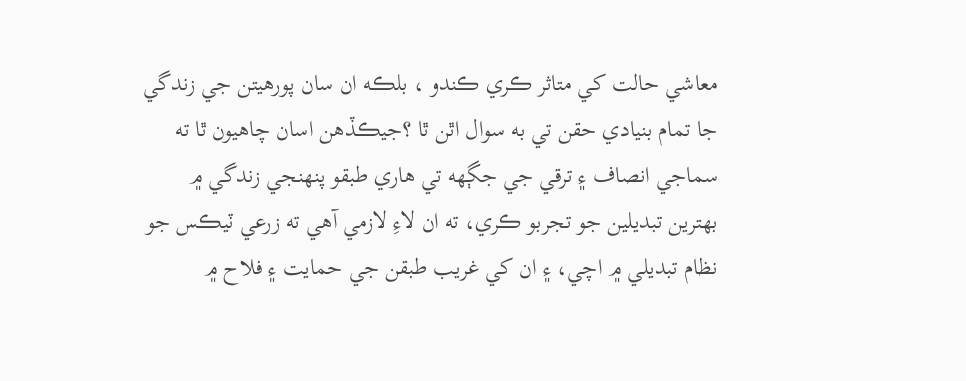معاشي حالت کي متاثر ڪري ڪندو ، بلڪه ان سان پورهيتن جي زندگي جا تمام بنيادي حقن تي به سوال اٿن ٿا ؟جيڪڏهن اسان چاهيون ٿا ته سماجي انصاف ۽ ترقي جي جڳهه تي هاري طبقو پنهنجي زندگي ۾ بهترين تبديلين جو تجربو ڪري، ته ان لاءِ لازمي آهي ته زرعي ٽيڪس جو نظام تبديلي ۾ اچي، ۽ ان کي غريب طبقن جي حمايت ۽ فلاح ۾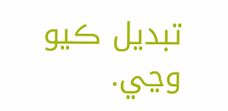تبديل ڪيو وڃي.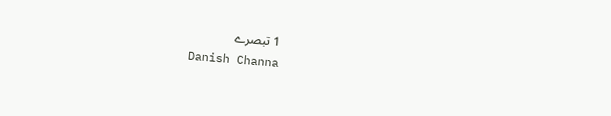1 تبصرے
Danish Channa